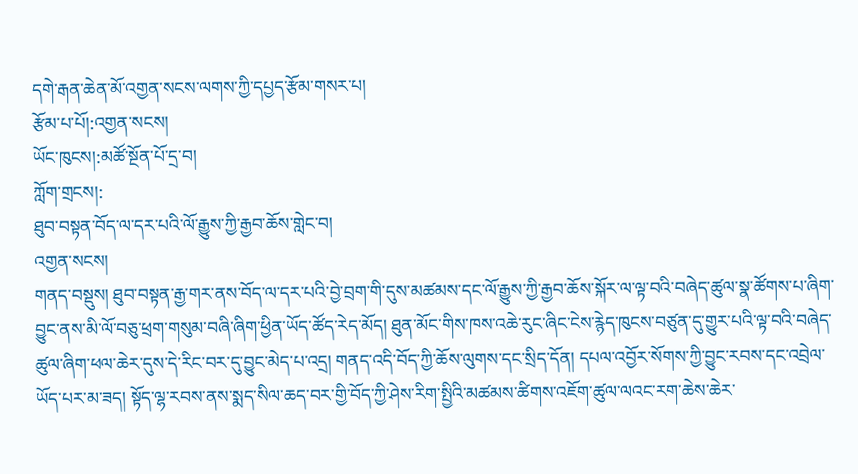དགེ་རྒན་ཆེན་མོ་འགྱན་སངས་ལགས་ཀྱི་དཔྱད་རྩོམ་གསར་པ།
རྩོམ་པ་པོ།:འགྱན་སངས།
ཡོང་ཁུངས།:མཚོ་སྔོན་པོ་དྲ་བ།
ཀློག་གྲངས།:
ཐུབ་བསྟན་བོད་ལ་དར་པའི་ལོ་རྒྱུས་ཀྱི་རྒྱབ་ཆོས་གླེང་བ།
འགྱན་སངས།
གནད་བསྡུས། ཐུབ་བསྟན་རྒྱ་གར་ནས་བོད་ལ་དར་པའི་བྱེ་བྲག་གི་དུས་མཚམས་དང་ལོ་རྒྱུས་ཀྱི་རྒྱབ་ཆོས་སྐོར་ལ་ལྟ་བའི་བཞེད་ཚུལ་སྣ་ཚོགས་པ་ཞིག་བྱུང་ནས་མི་ལོ་བཅུ་ཕྲག་གསུམ་བཞི་ཞིག་ཕྱིན་ཡོད་ཚོད་རེད་མོད། ཐུན་མོང་གིས་ཁས་འཆེ་རུང་ཞིང་ངེས་རྙེད་ཁུངས་བཙུན་དུ་གྱུར་པའི་ལྟ་བའི་བཞེད་ཚུལ་ཞིག་ཕལ་ཆེར་དུས་དེ་རིང་བར་དུ་བྱུང་མེད་པ་འདྲ། གནད་འདི་བོད་ཀྱི་ཆོས་ལུགས་དང་སྲིད་དོན། དཔལ་འབྱོར་སོགས་ཀྱི་བྱུང་རབས་དང་འབྲེལ་ཡོད་པར་མ་ཟད། སྟོད་ལྷ་རབས་ནས་སྨད་སིལ་ཆད་བར་གྱི་བོད་ཀྱི་ཤེས་རིག་སྤྱིའི་མཚམས་ཚིགས་འཇོག་ཚུལ་ལའང་རག་ཆེས་ཆེར་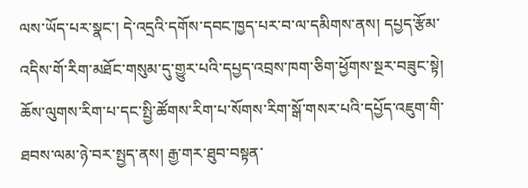ལས་ཡོད་པར་སྣང་། དེ་འདྲའི་དགོས་དབང་ཁྱད་པར་བ་ལ་དམིགས་ནས། དཔྱད་རྩོམ་འདིས་གོ་རིག་མཐོང་གསུམ་དུ་གྱུར་པའི་དཔྱད་འབྲས་ཁག་ཅིག་ཕྱོགས་སྔར་བཟུང་སྟེ། ཆོས་ལུགས་རིག་པ་དང་སྤྱི་ཚོགས་རིག་པ་སོགས་རིག་སྒོ་གསར་པའི་དཔྱོད་འཇུག་གི་ཐབས་ལམ་ཉེ་བར་སྤྱད་ནས། རྒྱ་གར་ཐུབ་བསྟན་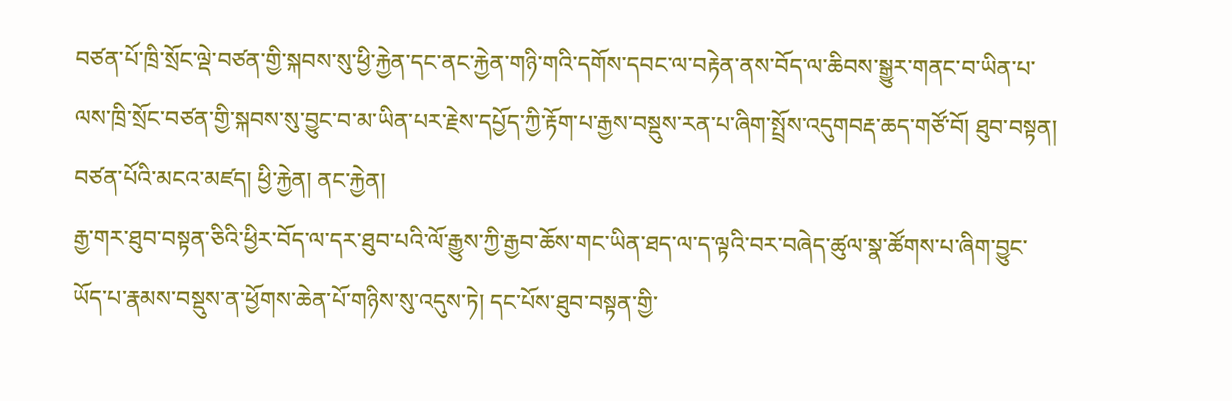བཙན་པོ་ཁྲི་སྲོང་ལྡེ་བཙན་གྱི་སྐབས་སུ་ཕྱི་རྐྱེན་དང་ནང་རྐྱེན་གཉི་གའི་དགོས་དབང་ལ་བརྟེན་ནས་བོད་ལ་ཆིབས་སྒྱུར་གནང་བ་ཡིན་པ་ལས་ཁྲི་སྲོང་བཙན་གྱི་སྐབས་སུ་བྱུང་བ་མ་ཡིན་པར་རྗེས་དཔྱོད་ཀྱི་རྟོག་པ་རྒྱས་བསྡུས་རན་པ་ཞིག་སྤྲོས་འདུགབརྡ་ཆད་གཙོ་བོ། ཐུབ་བསྟན། བཙན་པོའི་མངའ་མཛད། ཕྱི་རྐྱེན། ནང་རྐྱེན།
རྒྱ་གར་ཐུབ་བསྟན་ཅིའི་ཕྱིར་བོད་ལ་དར་ཐུབ་པའི་ལོ་རྒྱུས་ཀྱི་རྒྱབ་ཆོས་གང་ཡིན་ཐད་ལ་ད་ལྟའི་བར་བཞེད་ཚུལ་སྣ་ཚོགས་པ་ཞིག་བྱུང་ཡོད་པ་རྣམས་བསྡུས་ན་ཕྱོགས་ཆེན་པོ་གཉིས་སུ་འདུས་ཏེ། དང་པོས་ཐུབ་བསྟན་གྱི་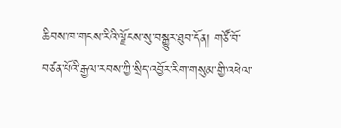ཆིབས་ཁ་གངས་རིའི་ལྗོངས་སུ་བསྒྱུར་ཐུབ་དོན། གཙོ་བོ་བཙན་པོའི་རྒྱལ་རབས་ཀྱི་སྲིད་འབྱོར་རིག་གསུམ་གྱི་འཕེལ་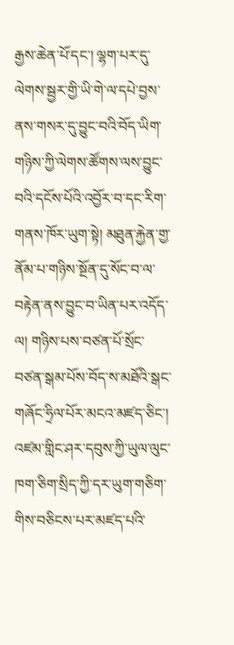རྒྱས་ཆེན་པོ་དང་། ལྷག་པར་དུ་ལེགས་སྦྱར་གྱི་ཡི་གེ་ལ་དཔེ་བྱས་ནས་གསར་དུ་བྱུང་བའི་བོད་ཡིག་གཉིས་ཀྱི་ལེགས་ཚོགས་ལས་བྱུང་བའི་དངོས་པོའི་འབྱོར་བ་དང་རིག་གནས་ཁོར་ཡུག་སྟེ། མཐུན་རྐྱེན་གྱ་ནོམ་པ་གཉིས་སྔོན་དུ་སོང་བ་ལ་བརྟེན་ནས་བྱུང་བ་ཡིན་པར་འདོད་ལ། གཉིས་པས་བཙན་པོ་སྲོང་བཙན་སྒམ་པོས་བོད་ས་མཐོའི་སྒང་གཞོང་ཧྲིལ་པོར་མངའ་མཛད་ཅིང་། འཛམ་གླིང་ཤར་དབུས་ཀྱི་ཡུལ་ལུང་ཁག་ཅིག་སྲིད་ཀྱི་དར་ཡུག་གཅིག་གིས་བཅིངས་པར་མཛད་པའི་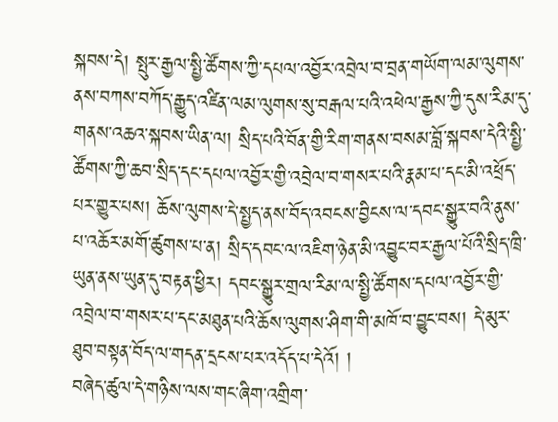སྐབས་དེ། སྤུར་རྒྱལ་སྤྱི་ཚོགས་ཀྱི་དཔལ་འབྱོར་འབྲེལ་བ་བྲན་གཡོག་ལམ་ལུགས་ནས་བཀས་བཀོད་རྒྱུད་འཛིན་ལམ་ལུགས་སུ་བརྒལ་པའི་འཕེལ་རྒྱས་ཀྱི་དུས་རིམ་དུ་གནས་འཆའ་སྐབས་ཡིན་ལ། སྲིད་པའི་བོན་གྱི་རིག་གནས་བསམ་བློ་སྐབས་དེའི་སྤྱི་ཚོགས་ཀྱི་ཆབ་སྲིད་དང་དཔལ་འབྱོར་གྱི་འབྲེལ་བ་གསར་པའི་རྣམ་པ་དང་མི་འཕྲོད་པར་གྱུར་པས། ཆོས་ལུགས་དེ་སྤྱད་ནས་བོད་འབངས་བྱིངས་ལ་དབང་སྒྱུར་བའི་ནུས་པ་འཆོར་མགོ་ཚུགས་པ་ན། སྲིད་དབང་ལ་འཇིག་ཉེན་མི་འབྱུང་བར་རྒྱལ་པོའི་སྲིད་ཁྲི་ཡུན་ནས་ཡུན་དུ་བརྟན་ཕྱིར། དབང་སྒྱུར་གྲལ་རིམ་ལ་སྤྱི་ཚོགས་དཔལ་འབྱོར་གྱི་འབྲེལ་བ་གསར་པ་དང་མཐུན་པའི་ཆོས་ལུགས་ཤིག་གི་མཁོ་བ་བྱུང་བས། དེ་མུར་ཐུབ་བསྟན་བོད་ལ་གདན་དྲངས་པར་འདོད་པ་དེའོ། །
བཞེད་ཚུལ་དེ་གཉིས་ལས་གང་ཞིག་འགྲིག་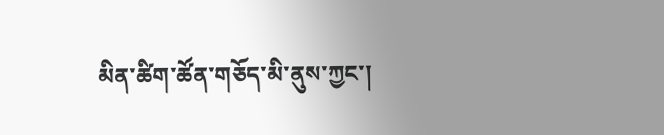མིན་ཚིག་ཚོན་གཅོད་མི་ནུས་ཀྱང་།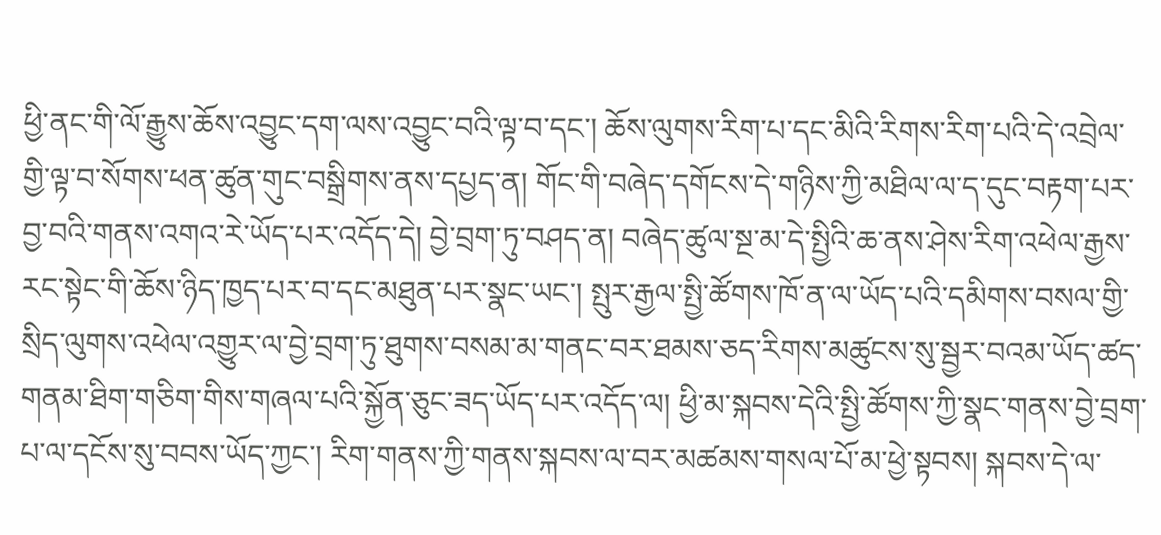ཕྱི་ནང་གི་ལོ་རྒྱུས་ཆོས་འབྱུང་དག་ལས་འབྱུང་བའི་ལྟ་བ་དང་། ཆོས་ལུགས་རིག་པ་དང་མིའི་རིགས་རིག་པའི་དེ་འབྲེལ་གྱི་ལྟ་བ་སོགས་ཕན་ཚུན་གུང་བསྒྲིགས་ནས་དཔྱད་ན། གོང་གི་བཞེད་དགོངས་དེ་གཉིས་ཀྱི་མཐིལ་ལ་ད་དུང་བརྟག་པར་བྱ་བའི་གནས་འགའ་རེ་ཡོད་པར་འདོད་དེ། བྱེ་བྲག་ཏུ་བཤད་ན། བཞེད་ཚུལ་སྔ་མ་དེ་སྤྱིའི་ཆ་ནས་ཤེས་རིག་འཕེལ་རྒྱས་རང་སྟེང་གི་ཆོས་ཉིད་ཁྱད་པར་བ་དང་མཐུན་པར་སྣང་ཡང་། སྤུར་རྒྱལ་སྤྱི་ཚོགས་ཁོ་ན་ལ་ཡོད་པའི་དམིགས་བསལ་གྱི་སྲིད་ལུགས་འཕེལ་འགྱུར་ལ་བྱེ་བྲག་ཏུ་ཐུགས་བསམ་མ་གནང་བར་ཐམས་ཅད་རིགས་མཚུངས་སུ་སྦྱར་བའམ་ཡོད་ཚད་གནམ་ཐིག་གཅིག་གིས་གཞལ་པའི་སྐྱོན་ཅུང་ཟད་ཡོད་པར་འདོད་ལ། ཕྱི་མ་སྐབས་དེའི་སྤྱི་ཚོགས་ཀྱི་སྣང་གནས་བྱེ་བྲག་པ་ལ་དངོས་སུ་བབས་ཡོད་ཀྱང་། རིག་གནས་ཀྱི་གནས་སྐབས་ལ་བར་མཚམས་གསལ་པོ་མ་ཕྱེ་སྟབས། སྐབས་དེ་ལ་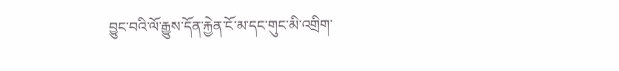བྱུང་བའི་ལོ་རྒྱུས་དོན་རྐྱེན་ངོ་མ་དང་གུང་མི་འགྲིག་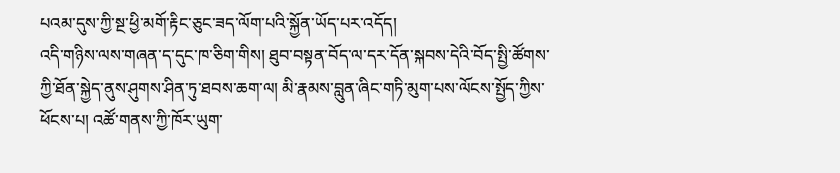པའམ་དུས་ཀྱི་སྔ་ཕྱི་མགོ་རྟིང་ཅུང་ཟད་ལོག་པའི་སྐྱོན་ཡོད་པར་འདོད།
འདི་གཉིས་ལས་གཞན་ད་དུང་ཁ་ཅིག་གིས། ཐུབ་བསྟན་བོད་ལ་དར་དོན་སྐབས་དེའི་བོད་སྤྱི་ཚོགས་ཀྱི་ཐོན་སྐྱེད་ནུས་ཤུགས་ཤིན་ཏུ་ཐབས་ཆག་ལ། མི་རྣམས་བླུན་ཞིང་གཏི་མུག་པས་ལོངས་སྤྱོད་ཀྱིས་ཕོངས་པ། འཚོ་གནས་ཀྱི་ཁོར་ཡུག་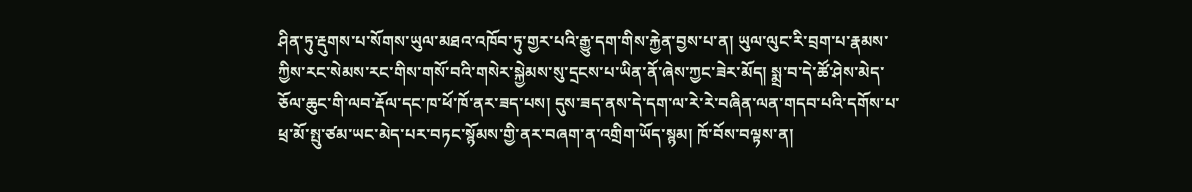ཤིན་ཏུ་རྡུགས་པ་སོགས་ཡུལ་མཐའ་འཁོབ་ཏུ་གྱར་པའི་རྒྱུ་དག་གིས་རྐྱེན་བྱས་པ་ན། ཡུལ་ལུང་རི་བྲག་པ་རྣམས་ཀྱིས་རང་སེམས་རང་གིས་གསོ་བའི་གསེར་སྐྱེམས་སུ་དྲངས་པ་ཡིན་ནོ་ཞེས་ཀྱང་ཟེར་མོད། སྨྲ་བ་དེ་ཚོ་ཤེས་མེད་ཅོལ་ཆུང་གི་ལབ་རྡོལ་དང་ཁ་ཕོ་ཁོ་ནར་ཟད་པས། དུས་ཟད་ནས་དེ་དག་ལ་རེ་རེ་བཞིན་ལན་གདབ་པའི་དགོས་པ་ཕྲ་མོ་སྤུ་ཙམ་ཡང་མེད་པར་བཏང་སྙོམས་གྱི་ནར་བཞག་ན་འགྲིག་ཡོད་སྙམ། ཁོ་བོས་བལྟས་ན།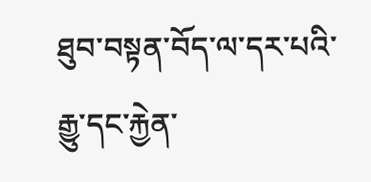ཐུབ་བསྟན་བོད་ལ་དར་པའི་རྒྱུ་དང་རྐྱེན་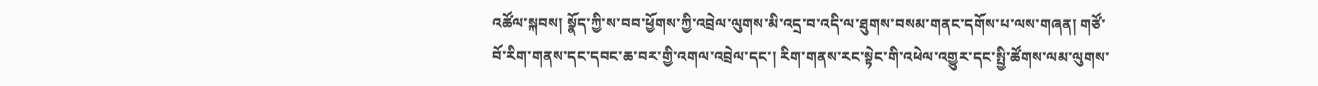འཚོལ་སྐབས། སྣོད་ཀྱི་ས་བབ་ཕྱོགས་ཀྱི་འབྲེལ་ལུགས་མི་འདྲ་བ་འདི་ལ་ཐུགས་བསམ་གནང་དགོས་པ་ལས་གཞན། གཙོ་བོ་རིག་གནས་དང་དབང་ཆ་བར་གྱི་འགལ་འབྲེལ་དང་། རིག་གནས་རང་སྟེང་གི་འཕེལ་འགྱུར་དང་སྤྱི་ཚོགས་ལམ་ལུགས་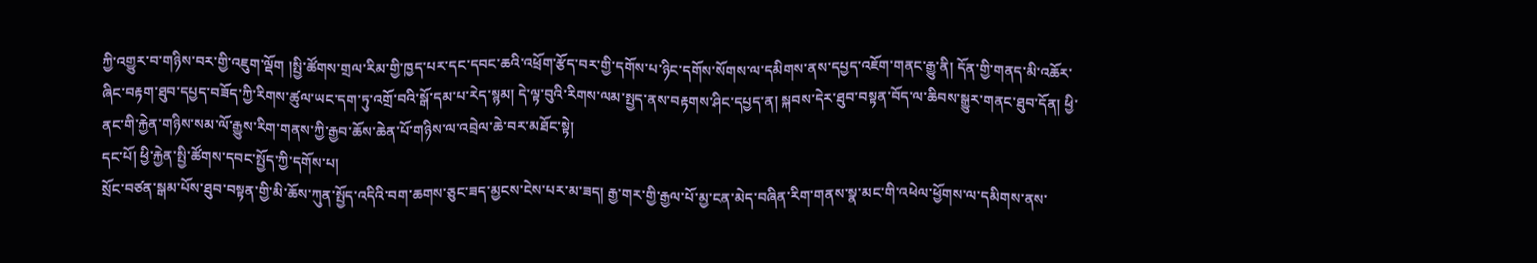ཀྱི་འགྱུར་བ་གཉིས་བར་གྱི་འཇུག་ལྡོག །སྤྱི་ཚོགས་གྲལ་རིམ་གྱི་ཁྱད་པར་དང་དབང་ཆའི་འཕྲོག་རྩོད་བར་གྱི་དགོས་པ་ཉིང་དགོས་སོགས་ལ་དམིགས་ནས་དཔྱད་འཇོག་གནང་རྒྱུ་ནི། དོན་གྱི་གནད་མི་འཆོར་ཞིང་བརྟག་ཐུབ་དཔྱད་བཟོད་ཀྱི་རིགས་ཚུལ་ཡང་དག་ཏུ་འགྲོ་བའི་སྒོ་དམ་པ་རེད་སྙམ། དེ་ལྟ་བུའི་རིགས་ལམ་སྤྱད་ནས་བརྟགས་ཤིང་དཔྱད་ན། སྐབས་དེར་ཐུབ་བསྟན་བོད་ལ་ཆིབས་སྒྱུར་གནང་ཐུབ་དོན། ཕྱི་ནང་གི་རྐྱེན་གཉིས་སམ་ལོ་རྒྱུས་རིག་གནས་ཀྱི་རྒྱབ་ཆོས་ཆེན་པོ་གཉིས་ལ་འབྲེལ་ཆེ་བར་མཐོང་སྟེ།
དང་པོ། ཕྱི་རྐྱེན་སྤྱི་ཚོགས་དབང་སྤྱོད་ཀྱི་དགོས་པ།
སྲོང་བཙན་སྒམ་པོས་ཐུབ་བསྟན་གྱི་མི་ཆོས་ཀུན་སྤྱོད་འདིའི་བག་ཆགས་ཅུང་ཟད་མྱངས་ངེས་པར་མ་ཟད། རྒྱ་གར་གྱི་རྒྱལ་པོ་མྱ་ངན་མེད་བཞིན་རིག་གནས་སྣ་མང་གི་འཕེལ་ཕྱོགས་ལ་དམིགས་ནས་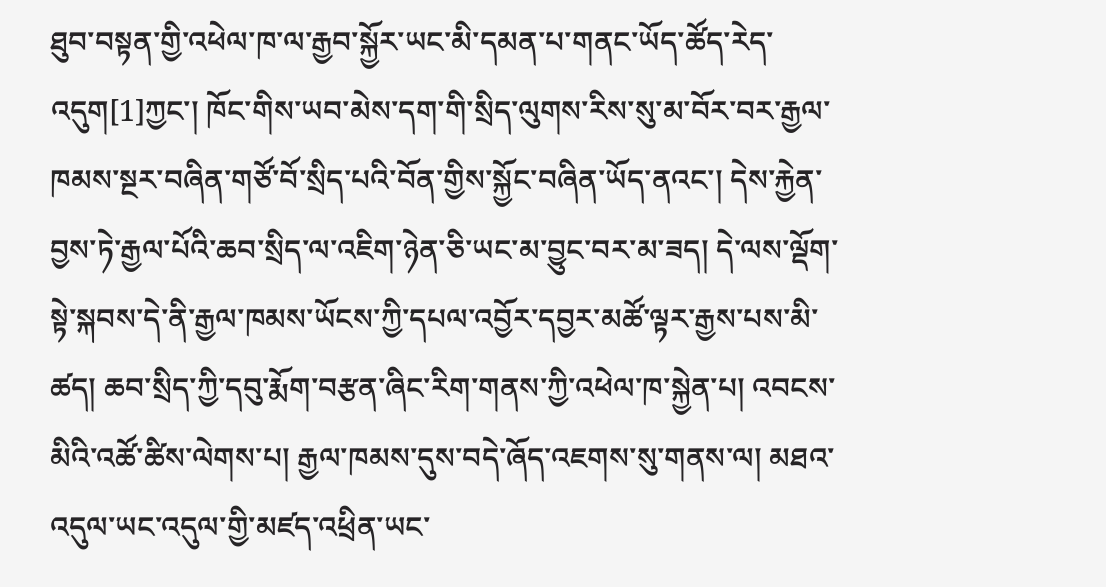ཐུབ་བསྟན་གྱི་འཕེལ་ཁ་ལ་རྒྱབ་སྐྱོར་ཡང་མི་དམན་པ་གནང་ཡོད་ཚོད་རེད་འདུག[1]ཀྱང་། ཁོང་གིས་ཡབ་མེས་དག་གི་སྲིད་ལུགས་རིས་སུ་མ་བོར་བར་རྒྱལ་ཁམས་སྔར་བཞིན་གཙོ་བོ་སྲིད་པའི་བོན་གྱིས་སྐྱོང་བཞིན་ཡོད་ནའང་། དེས་རྐྱེན་བྱས་ཏེ་རྒྱལ་པོའི་ཆབ་སྲིད་ལ་འཇིག་ཉེན་ཅི་ཡང་མ་བྱུང་བར་མ་ཟད། དེ་ལས་ལྡོག་སྟེ་སྐབས་དེ་ནི་རྒྱལ་ཁམས་ཡོངས་ཀྱི་དཔལ་འབྱོར་དབྱར་མཚོ་ལྟར་རྒྱས་པས་མི་ཚད། ཆབ་སྲིད་ཀྱི་དབུ་རྨོག་བརྩན་ཞིང་རིག་གནས་ཀྱི་འཕེལ་ཁ་སྐྱེན་པ། འབངས་མིའི་འཚོ་ཚིས་ལེགས་པ། རྒྱལ་ཁམས་དུས་བདེ་ཞོད་འཇགས་སུ་གནས་ལ། མཐའ་འདུལ་ཡང་འདུལ་གྱི་མཛད་འཕྲིན་ཡང་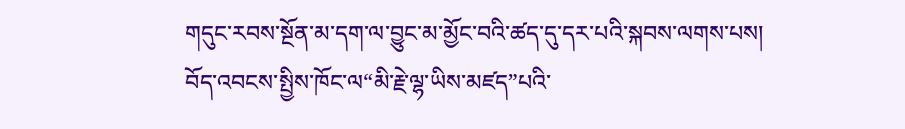གདུང་རབས་སྔོན་མ་དག་ལ་བྱུང་མ་མྱོང་བའི་ཚད་དུ་དར་པའི་སྐབས་ལགས་པས། བོད་འབངས་སྤྱིས་ཁོང་ལ“མི་རྗེ་ལྷ་ཡིས་མཛད”པའི་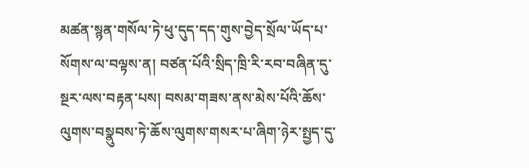མཚན་སྙན་གསོལ་ཏེ་ཕུ་དུད་དད་གུས་བྱེད་སྲོལ་ཡོད་པ་སོགས་ལ་བལྟས་ན། བཙན་པོའི་སྲིད་ཁྲི་རི་རབ་བཞིན་དུ་སྔར་ལས་བརྟན་པས། བསམ་གཟས་ནས་མེས་པོའི་ཆོས་ལུགས་བསྣུབས་ཏེ་ཆོས་ལུགས་གསར་པ་ཞིག་ཉེར་སྤྱད་དུ་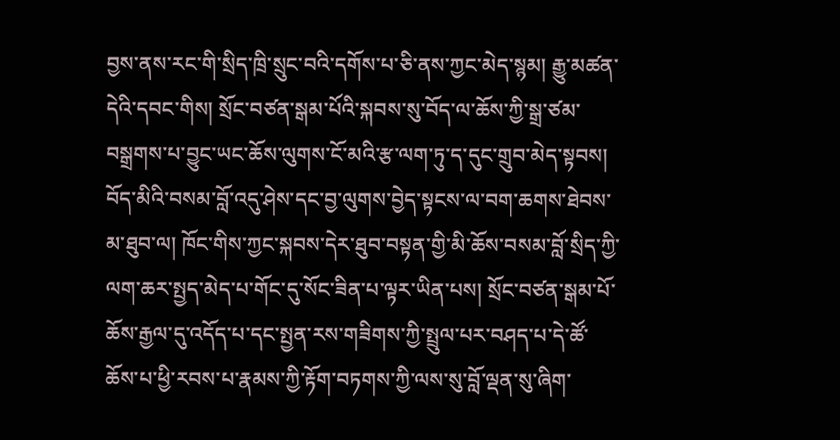བྱས་ནས་རང་གི་སྲིད་ཁྲི་སྲུང་བའི་དགོས་པ་ཅི་ནས་ཀྱང་མེད་སྙམ། རྒྱུ་མཚན་དེའི་དབང་གིས། སྲོང་བཙན་སྒམ་པོའི་སྐབས་སུ་བོད་ལ་ཆོས་ཀྱི་སྒྲ་ཙམ་བསྒྲགས་པ་བྱུང་ཡང་ཆོས་ལུགས་ངོ་མའི་རྩ་ལག་ཏུ་ད་དུང་གྲུབ་མེད་སྟབས། བོད་མིའི་བསམ་བློ་འདུ་ཤེས་དང་བྱ་ལུགས་བྱེད་སྟངས་ལ་བག་ཆགས་ཐེབས་མ་ཐུབ་ལ། ཁོང་གིས་ཀྱང་སྐབས་དེར་ཐུབ་བསྟན་གྱི་མི་ཆོས་བསམ་བློ་སྲིད་ཀྱི་ལག་ཆར་སྤྱད་མེད་པ་གོང་དུ་སོང་ཟིན་པ་ལྟར་ཡིན་པས། སྲོང་བཙན་སྒམ་པོ་ཆོས་རྒྱལ་དུ་འདོད་པ་དང་སྤྱན་རས་གཟིགས་ཀྱི་སྤྲུལ་པར་བཤད་པ་དེ་ཚོ་ཆོས་པ་ཕྱི་རབས་པ་རྣམས་ཀྱི་རྟོག་བཏགས་ཀྱི་ལས་སུ་བློ་ལྡན་སུ་ཞིག་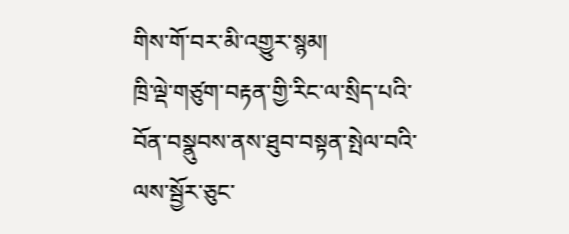གིས་གོ་བར་མི་འགྱུར་སྙམ།
ཁྲི་ལྡེ་གཙུག་བརྟན་གྱི་རིང་ལ་སྲིད་པའི་བོན་བསྣུབས་ནས་ཐུབ་བསྟན་སྤེལ་བའི་ལས་སྦྱོར་ཅུང་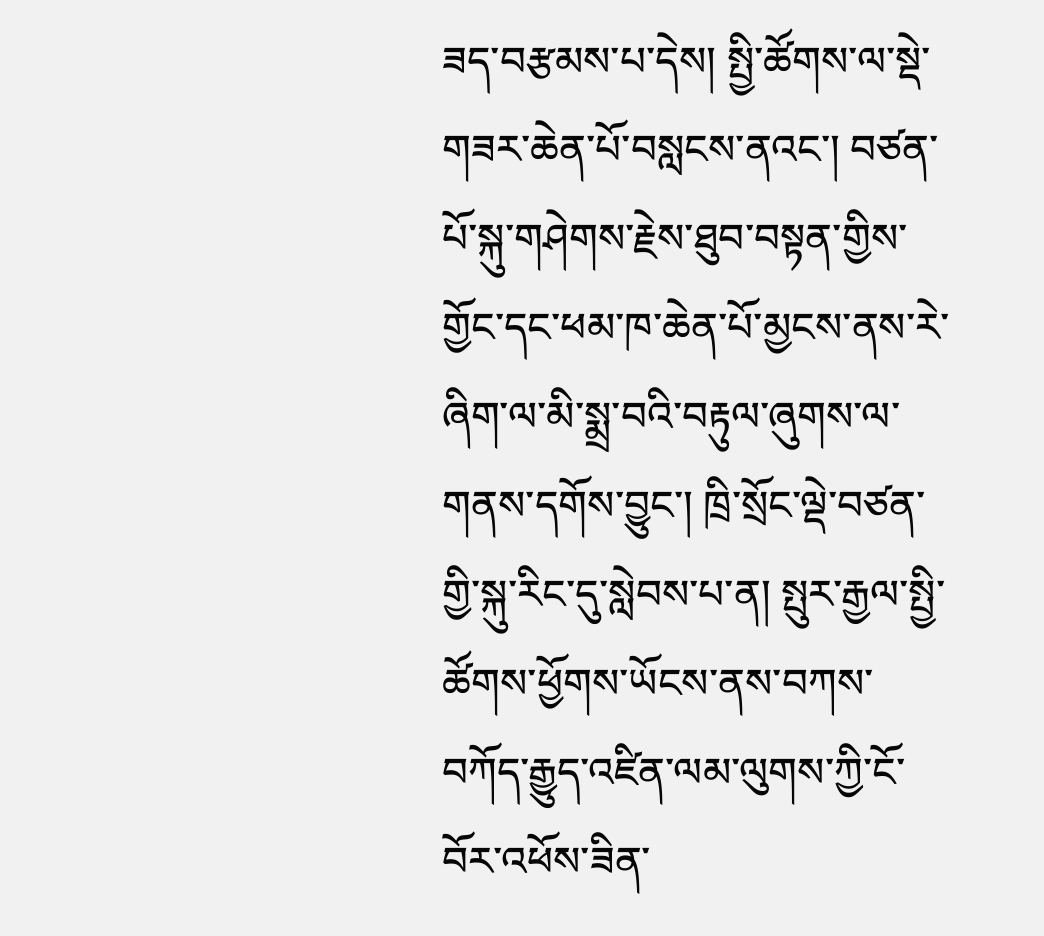ཟད་བརྩམས་པ་དེས། སྤྱི་ཚོགས་ལ་སྡེ་གཟར་ཆེན་པོ་བསླངས་ནའང་། བཙན་པོ་སྐུ་གཤེགས་རྗེས་ཐུབ་བསྟན་གྱིས་གྱོང་དང་ཕམ་ཁ་ཆེན་པོ་མྱངས་ནས་རེ་ཞིག་ལ་མི་སྨྲ་བའི་བརྟུལ་ཞུགས་ལ་གནས་དགོས་བྱུང་། ཁྲི་སྲོང་ལྡེ་བཙན་གྱི་སྐུ་རིང་དུ་སླེབས་པ་ན། སྤུར་རྒྱལ་སྤྱི་ཚོགས་ཕྱོགས་ཡོངས་ནས་བཀས་བཀོད་རྒྱུད་འཛིན་ལམ་ལུགས་ཀྱི་ངོ་བོར་འཕོས་ཟིན་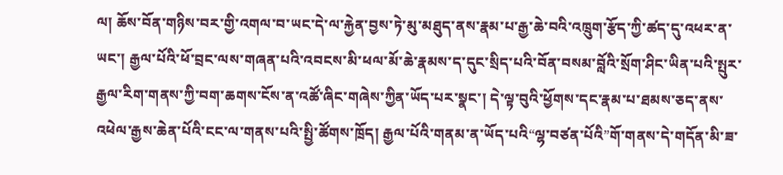ལ། ཆོས་བོན་གཉིས་བར་གྱི་འགལ་བ་ཡང་དེ་ལ་རྐྱེན་བྱས་ཏེ་མུ་མཐུད་ནས་རྣམ་པ་རྒྱ་ཆེ་བའི་འཁྲུག་རྩོད་ཀྱི་ཚད་དུ་འཕར་ན་ཡང་། རྒྱལ་པོའི་ཕོ་བྲང་ལས་གཞན་པའི་འབངས་མི་ཕལ་མོ་ཆེ་རྣམས་ད་དུང་སྲིད་པའི་བོན་བསམ་བློའི་སྲོག་ཤིང་ཡིན་པའི་སྤུར་རྒྱལ་རིག་གནས་ཀྱི་བག་ཆགས་ངོས་ན་འཚོ་ཞིང་གཞེས་ཀྱིན་ཡོད་པར་སྣང་། དེ་ལྟ་བུའི་ཕྱོགས་དང་རྣམ་པ་ཐམས་ཅད་ནས་འཕེལ་རྒྱས་ཆེན་པོའི་ངང་ལ་གནས་པའི་སྤྱི་ཚོགས་ཁྲོད། རྒྱལ་པོའི་གནམ་ན་ཡོད་པའི“ལྷ་བཙན་པོའི”གོ་གནས་དེ་གདོན་མི་ཟ་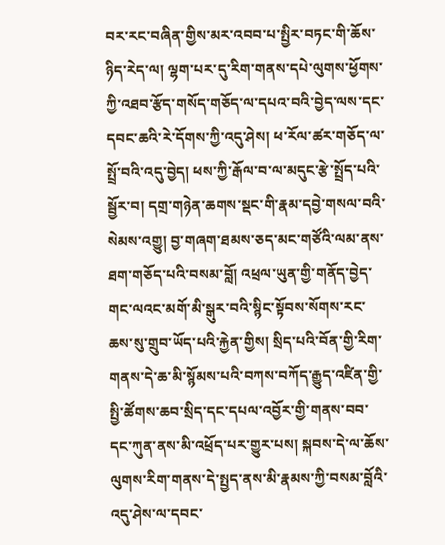བར་རང་བཞིན་གྱིས་མར་འབབ་པ་སྤྱིར་བཏང་གི་ཆོས་ཉིད་རེད་ལ། ལྷག་པར་དུ་རིག་གནས་དཔེ་ལུགས་ཕྱོགས་ཀྱི་འཐབ་རྩོད་གསོད་གཅོད་ལ་དཔའ་བའི་བྱེད་ལས་དང་དབང་ཆའི་རེ་དོགས་ཀྱི་འདུ་ཤེས། ཕ་རོལ་ཚར་གཅོད་ལ་སྤྲོ་བའི་འདུ་བྱེད། ཕས་ཀྱི་རྒོལ་བ་ལ་མདུང་རྩེ་སྤྲོད་པའི་སྦྱོར་བ། དགྲ་གཉེན་ཆགས་སྡང་གི་རྣམ་དབྱེ་གསལ་བའི་སེམས་འགྱུ། བྱ་གཞག་ཐམས་ཅད་མང་གཙོའི་ལམ་ནས་ཐག་གཅོད་པའི་བསམ་བློ། འཕྲལ་ཡུན་གྱི་གནོད་བྱེད་གང་ལའང་མགོ་མི་སྒུར་བའི་སྙིང་སྟོབས་སོགས་རང་ཆས་སུ་གྲུབ་ཡོད་པའི་རྐྱེན་གྱིས། སྲིད་པའི་བོན་གྱི་རིག་གནས་དེ་ཆ་མི་སྙོམས་པའི་བཀས་བཀོད་རྒྱུད་འཛིན་གྱི་སྤྱི་ཚོགས་ཆབ་སྲིད་དང་དཔལ་འབྱོར་གྱི་གནས་བབ་དང་ཀུན་ནས་མི་འཕྲོད་པར་གྱུར་པས། སྐབས་དེ་ལ་ཆོས་ལུགས་རིག་གནས་དེ་སྤྱད་ནས་མི་རྣམས་ཀྱི་བསམ་བློའི་འདུ་ཤེས་ལ་དབང་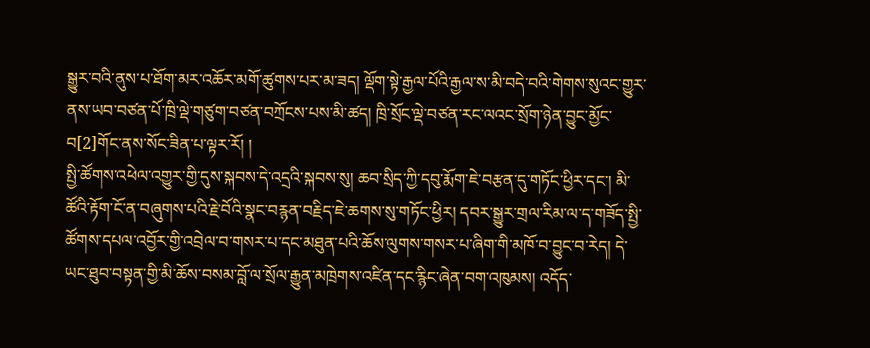སྒྱུར་བའི་ནུས་པ་ཐོག་མར་འཆོར་མགོ་ཚུགས་པར་མ་ཟད། ལྡོག་སྟེ་རྒྱལ་པོའི་རྒྱལ་ས་མི་བདེ་བའི་གེགས་སུའང་གྱུར་ནས་ཡབ་བཙན་པོ་ཁྲི་ལྡེ་གཙུག་བཙན་བཀྲོངས་པས་མི་ཚད། ཁྲི་སྲོང་ལྡེ་བཙན་རང་ལའང་སྲོག་ཉེན་བྱུང་མྱོང་བ[2]གོང་ནས་སོང་ཟིན་པ་ལྟར་རོ། །
སྤྱི་ཚོགས་འཕེལ་འགྱུར་གྱི་དུས་སྐབས་དེ་འདྲའི་སྐབས་སུ། ཆབ་སྲིད་ཀྱི་དབུ་རྨོག་ཇེ་བརྩན་དུ་གཏོང་ཕྱིར་དང་། མི་ཚོའི་རྟོག་ངོ་ན་བཞུགས་པའི་རྗེ་བོའི་སྣང་བརྙན་བརྗིད་ཇེ་ཆགས་སུ་གཏོང་ཕྱིར། དབར་སྒྱུར་གྲལ་རིམ་ལ་ད་གཟོད་སྤྱི་ཚོགས་དཔལ་འབྱོར་གྱི་འབྲེལ་བ་གསར་པ་དང་མཐུན་པའི་ཆོས་ལུགས་གསར་པ་ཞིག་གི་མཁོ་བ་བྱུང་བ་རེད། དེ་ཡང་ཐུབ་བསྟན་གྱི་མི་ཆོས་བསམ་བློ་ལ་སྲོལ་རྒྱུན་མཁྲེགས་འཛིན་དང་རྙིང་ཞེན་བག་འཁུམས། འདོད་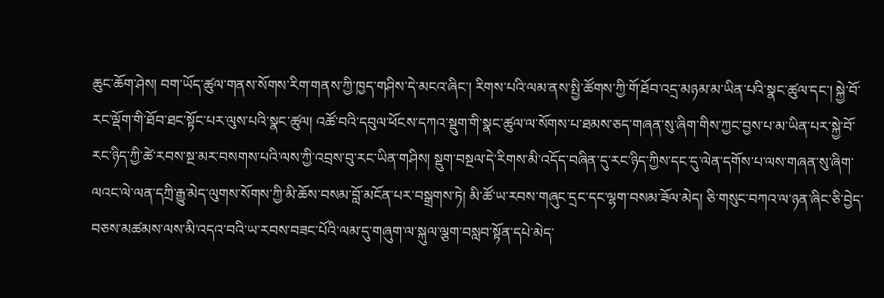ཆུང་ཆོག་ཤེས། བག་ཡོད་ཚུལ་གནས་སོགས་རིག་གནས་ཀྱི་ཁྱད་གཤིས་དེ་མངའ་ཞིང་། རིགས་པའི་ལམ་ནས་སྤྱི་ཚོགས་ཀྱི་གོ་ཐོབ་འདྲ་མཉམ་མ་ཡིན་པའི་སྣང་ཚུལ་དང་། སྐྱེ་བོ་རང་ལྡོག་གི་ཐོབ་ཐང་སྟོང་པར་ལུས་པའི་སྣང་ཚུལ། འཚོ་བའི་དབུལ་ཕོངས་དཀའ་སྡུག་གི་སྣང་ཚུལ་ལ་སོགས་པ་ཐམས་ཅད་གཞན་སུ་ཞིག་གིས་ཀྱང་བྱས་པ་མ་ཡིན་པར་སྐྱེ་བོ་རང་ཉིད་ཀྱི་ཚེ་རབས་སྔ་མར་བསགས་པའི་ལས་ཀྱི་འབྲས་བུ་རང་ཡིན་གཤིས། སྡུག་བསྔལ་དེ་རིགས་མི་འདོད་བཞིན་དུ་རང་ཉིད་ཀྱིས་དང་དུ་ལེན་དགོས་པ་ལས་གཞན་སུ་ཞིག་ལའང་ལེ་ལན་དཀྲི་རྒྱུ་མེད་ལུགས་སོགས་ཀྱི་མི་ཆོས་བསམ་བློ་མངོན་པར་བསྒྲགས་ཏེ། མི་ཚོ་ཡ་རབས་གཞུང་དྲང་དང་ལྷག་བསམ་ཟོལ་མེད། ཅི་གསུང་བཀའ་ལ་ཉན་ཞིང་ཅི་བྱེད་བཅས་མཚམས་ལས་མི་འདའ་བའི་ཡ་རབས་བཟང་པོའི་ལམ་དུ་གཞུག་ལ་སྐུལ་ལྕག་བསླབ་སྟོན་དཔེ་མེད་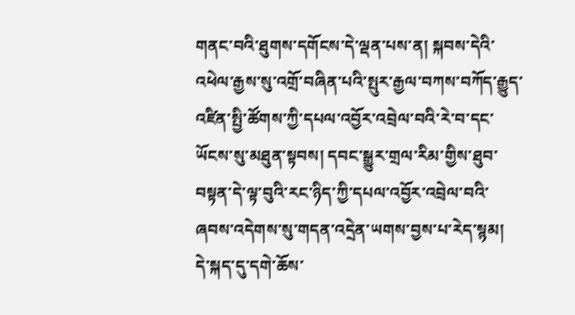གནང་བའི་ཐུགས་དགོངས་དེ་ལྡན་པས་ན། སྐབས་དེའི་འཕེལ་རྒྱས་སུ་འགྲོ་བཞིན་པའི་སྤུར་རྒྱལ་བཀས་བཀོད་རྒྱུད་འཛིན་སྤྱི་ཚོགས་ཀྱི་དཔལ་འབྱོར་འབྲེལ་བའི་རེ་བ་དང་ཡོངས་སུ་མཐུན་སྟབས། དབང་སྒྱུར་གྲལ་རིམ་གྱིས་ཐུབ་བསྟན་དེ་ལྟ་བུའི་རང་ཉིད་ཀྱི་དཔལ་འབྱོར་འབྲེལ་བའི་ཞབས་འདེགས་སུ་གདན་འདྲེན་ཡགས་བྱས་པ་རེད་སྙམ།
དེ་སྐད་དུ་དགེ་ཆོས་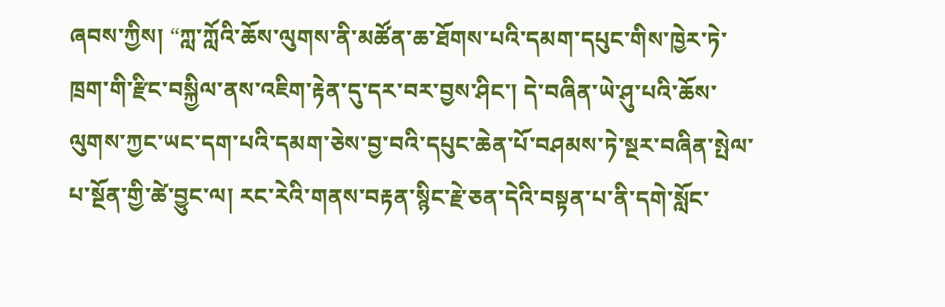ཞབས་ཀྱིས། “ཀླ་ཀློའི་ཆོས་ལུགས་ནི་མཚོན་ཆ་ཐོགས་པའི་དམག་དཔུང་གིས་ཁྱེར་ཏེ་ཁྲག་གི་རྫིང་བསྐྱིལ་ནས་འཇིག་རྟེན་དུ་དར་བར་བྱས་ཤིང་། དེ་བཞིན་ཡེ་ཤུ་པའི་ཆོས་ལུགས་ཀྱང་ཡང་དག་པའི་དམག་ཅེས་བྱ་བའི་དཔུང་ཆེན་པོ་བཤམས་ཏེ་སྔར་བཞིན་སྤེལ་པ་སྔོན་གྱི་ཚེ་བྱུང་ལ། རང་རེའི་གནས་བརྟན་སྙིང་རྗེ་ཅན་དེའི་བསྟན་པ་ནི་དགེ་སློང་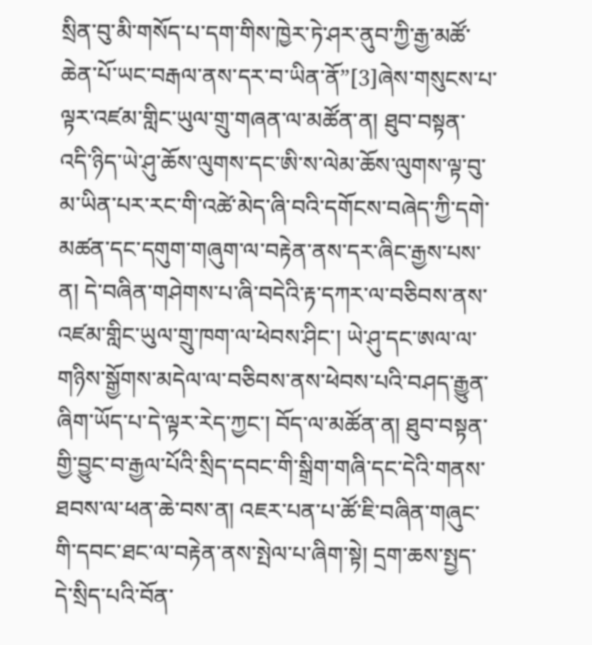སྲིན་བུ་མི་གསོད་པ་དག་གིས་ཁྱེར་ཏེ་ཤར་ནུབ་ཀྱི་རྒྱ་མཚོ་ཆེན་པོ་ཡང་བརྒལ་ནས་དར་བ་ཡིན་ནོ”[3]ཞེས་གསུངས་པ་ལྟར་འཛམ་གླིང་ཡུལ་གྲུ་གཞན་ལ་མཚོན་ན། ཐུབ་བསྟན་འདི་ཉིད་ཡེ་ཤུ་ཆོས་ལུགས་དང་ཨི་ས་ལེམ་ཆོས་ལུགས་ལྟ་བུ་མ་ཡིན་པར་རང་གི་འཚེ་མེད་ཞི་བའི་དགོངས་བཞེད་ཀྱི་དགེ་མཚན་དང་དགུག་གཞུག་ལ་བརྟེན་ནས་དར་ཞིང་རྒྱས་པས་ན། དེ་བཞིན་གཤེགས་པ་ཞི་བདེའི་རྟ་དཀར་ལ་བཅིབས་ནས་འཛམ་གླིང་ཡུལ་གྲུ་ཁག་ལ་ཕེབས་ཤིང་། ཡེ་ཤུ་དང་ཨལ་ལ་གཉིས་སྒྱོགས་མདེལ་ལ་བཅིབས་ནས་ཕེབས་པའི་བཤད་རྒྱུན་ཞིག་ཡོད་པ་དེ་ལྟར་རེད་ཀྱང་། བོད་ལ་མཚོན་ན། ཐུབ་བསྟན་གྱི་བྱུང་བ་རྒྱལ་པོའི་སྲིད་དབང་གི་སྒྲིག་གཞི་དང་དེའི་གནས་ཐབས་ལ་ཕན་ཆེ་བས་ན། འཇར་པན་པ་ཚོ་ཇི་བཞིན་གཞུང་གི་དབང་ཐང་ལ་བརྟེན་ནས་སྤེལ་པ་ཞིག་སྟེ། དྲག་ཆས་སྤྱད་དེ་སྲིད་པའི་བོན་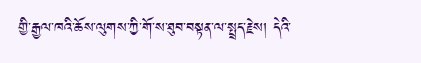གྱི་རྒྱལ་ཁའི་ཆོས་ལུགས་ཀྱི་གོ་ས་ཐུབ་བསྟན་ལ་སྤྲད་རྗེས། དེའི་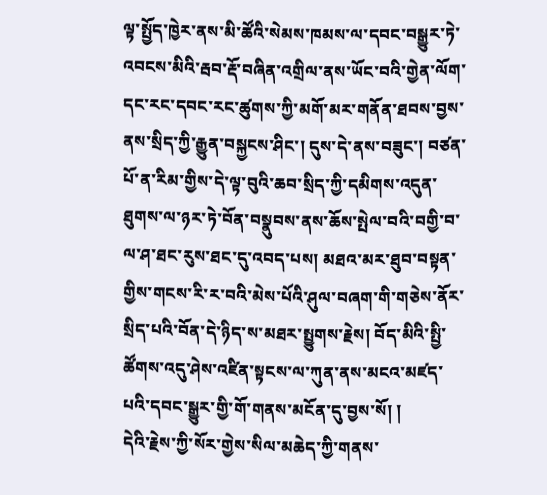ལྟ་སྤྱོད་ཁྱེར་ནས་མི་ཚོའི་སེམས་ཁམས་ལ་དབང་བསྒྱུར་ཏེ་འབངས་མིའི་རྦབ་རྡོ་བཞིན་འགྲིལ་ནས་ཡོང་བའི་གྱེན་ལོག་དང་རང་དབང་རང་ཚུགས་ཀྱི་མགོ་མར་གནོན་ཐབས་བྱས་ནས་སྲིད་ཀྱི་རྒྱུན་བསྐྱངས་ཤིང་། དུས་དེ་ནས་བཟུང་། བཙན་པོ་ན་རིམ་གྱིས་དེ་ལྟ་བུའི་ཆབ་སྲིད་ཀྱི་དམིགས་འདུན་ཐུགས་ལ་ཉར་ཏེ་བོན་བསྣུབས་ནས་ཆོས་སྤེལ་བའི་བགྱི་བ་ལ་ཤ་ཐང་རུས་ཐང་དུ་འབད་པས། མཐའ་མར་ཐུབ་བསྟན་གྱིས་གངས་རི་ར་བའི་མེས་པོའི་ཤུལ་བཞག་གི་གཅེས་ནོར་སྲིད་པའི་བོན་དེ་ཉིད་ས་མཐར་སྤྱུགས་རྗེས། བོད་མིའི་སྤྱི་ཚོགས་འདུ་ཤེས་འཛིན་སྟངས་ལ་ཀུན་ནས་མངའ་མཛད་པའི་དབང་སྒྱུར་གྱི་གོ་གནས་མངོན་དུ་བྱས་སོ། །
དེའི་རྗེས་ཀྱི་སོར་གྱེས་སིལ་མཆེད་ཀྱི་གནས་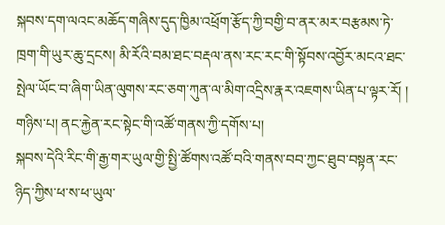སྐབས་དག་ལའང་མཆོད་གཞིས་དུད་ཁྱིམ་འཕྲོག་རྩོད་ཀྱི་བགྱི་བ་ནར་མར་བརྩམས་ཏེ་ཁྲག་གི་ཡུར་ཆུ་དྲངས། མི་རོའི་བམ་ཐང་བརྡལ་ནས་རང་རང་གི་སྟོབས་འབྱོར་མངའ་ཐང་སྤེལ་ཡོང་བ་ཞིག་ཡིན་ལུགས་རང་ཅག་ཀུན་ལ་མིག་འདྲིས་རྣར་འཇགས་ཡིན་པ་ལྟར་རོ། །
གཉིས་པ། ནང་རྐྱེན་རང་སྟེང་གི་འཚོ་གནས་ཀྱི་དགོས་པ།
སྐབས་དེའི་རིང་གི་རྒྱ་གར་ཡུལ་གྱི་སྤྱི་ཚོགས་འཚོ་བའི་གནས་བབ་ཀྱང་ཐུབ་བསྟན་རང་ཉིད་ཀྱིས་ཕ་ས་ཕ་ཡུལ་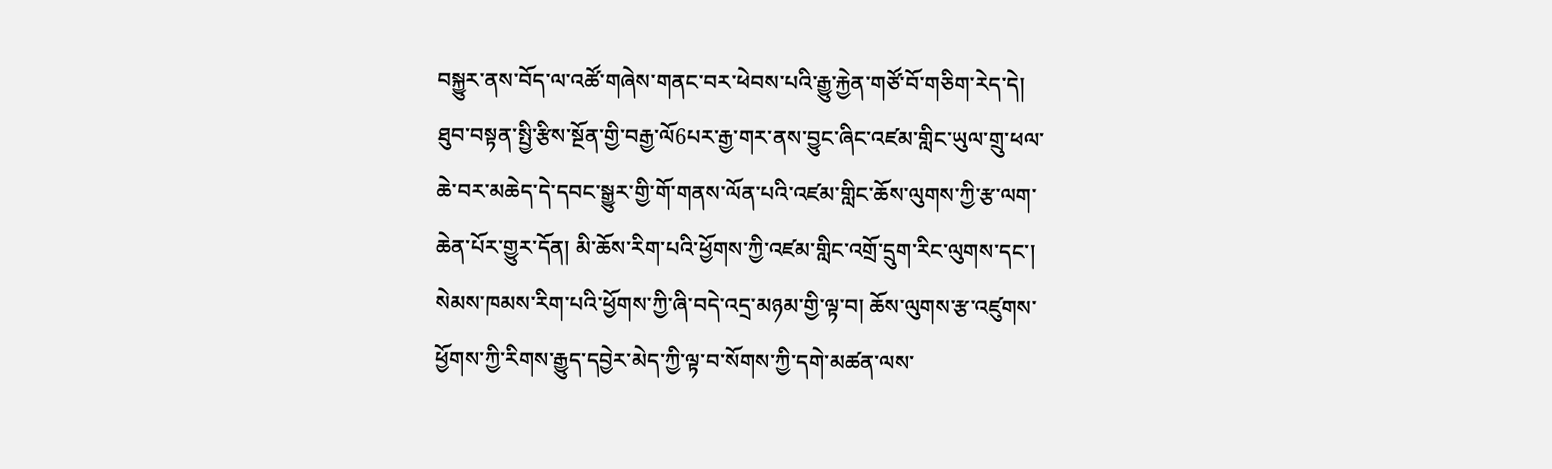བསྐྱུར་ནས་བོད་ལ་འཚོ་གཞེས་གནང་བར་ཕེབས་པའི་རྒྱུ་རྐྱེན་གཙོ་བོ་གཅིག་རེད་དེ། ཐུབ་བསྟན་སྤྱི་རྩིས་སྔོན་གྱི་བརྒྱ་ལོ6པར་རྒྱ་གར་ནས་བྱུང་ཞིང་འཛམ་གླིང་ཡུལ་གྲུ་ཕལ་ཆེ་བར་མཆེད་དེ་དབང་སྒྱུར་གྱི་གོ་གནས་ལོན་པའི་འཛམ་གླིང་ཆོས་ལུགས་ཀྱི་རྩ་ལག་ཆེན་པོར་གྱུར་དོན། མི་ཆོས་རིག་པའི་ཕྱོགས་ཀྱི་འཛམ་གླིང་འགྲོ་དྲུག་རིང་ལུགས་དང་། སེམས་ཁམས་རིག་པའི་ཕྱོགས་ཀྱི་ཞི་བདེ་འདྲ་མཉམ་གྱི་ལྟ་བ། ཆོས་ལུགས་རྩ་འཛུགས་ཕྱོགས་ཀྱི་རིགས་རྒྱུད་དབྱེར་མེད་ཀྱི་ལྟ་བ་སོགས་ཀྱི་དགེ་མཚན་ལས་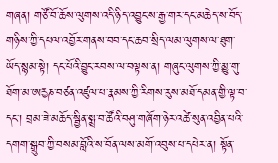གཞན། གཙོ་བོ་ཆོས་ལུགས་འདི་ཉིད་འབྱུང་ས་རྒྱ་གར་དང་མཆེད་ས་བོད་གཉིས་ཀྱི་དཔལ་འབྱོར་གནས་བབ་དང་ཆབ་སྲིད་ལམ་ལུགས་ལ་ཐུག་ཡོད་སྙམ་སྟེ། དང་པོའི་བྱུང་རབས་ལ་བལྟས་ན། གཞུང་ལུགས་ཀྱི་མྱུ་གུ་ཐོག་མ་ཨརྱཎ་བཙན་འཛུལ་པ་རྣམས་ཀྱི་རིགས་རུས་མཐོ་དམན་གྱི་ལྟ་བ་དང་། བྲམ་ཟེ་མཆོད་སྦྱིན་སྨྲ་བ་ཚོའི་བཤུ་གཞོག་ཉེར་འཚེ་སུན་འབྱིན་པའི་དགག་སྒྲུབ་ཀྱི་བསམ་བློའི་ས་བོན་ལས་མགོ་འབུས་པ་དཔེར་ན། སྟོན་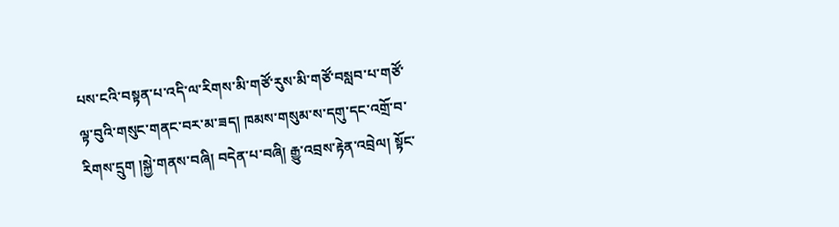པས་ངའི་བསྟན་པ་འདི་ལ་རིགས་མི་གཙོ་རུས་མི་གཙོ་བསླབ་པ་གཙོ་ལྟ་བུའི་གསུང་གནང་བར་མ་ཟད། ཁམས་གསུམ་ས་དགུ་དང་འགྲོ་བ་རིགས་དྲུག །སྐྱེ་གནས་བཞི། བདེན་པ་བཞི། རྒྱུ་འབྲས་རྟེན་འབྲེལ། སྟོང་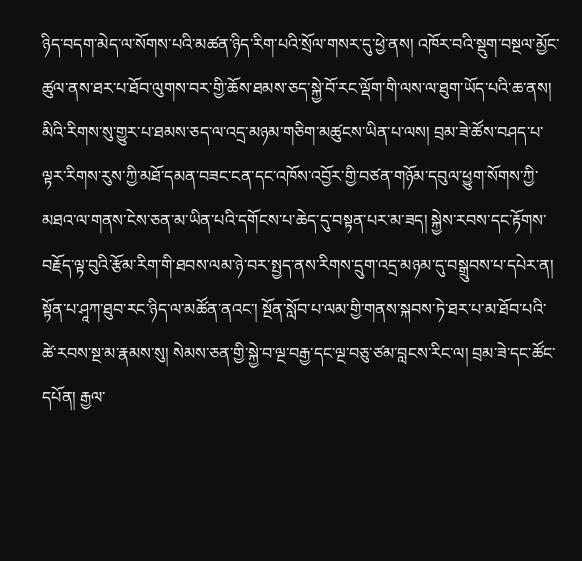ཉིད་བདག་མེད་ལ་སོགས་པའི་མཚན་ཉིད་རིག་པའི་སྲོལ་གསར་དུ་ཕྱེ་ནས། འཁོར་བའི་སྡུག་བསྔལ་མྱོང་ཚུལ་ནས་ཐར་པ་ཐོབ་ལུགས་བར་གྱི་ཆོས་ཐམས་ཅད་སྐྱེ་བོ་རང་ལྡོག་གི་ལས་ལ་ཐུག་ཡོད་པའི་ཆ་ནས། མིའི་རིགས་སུ་གྱུར་པ་ཐམས་ཅད་ལ་འདྲ་མཉམ་གཅིག་མཚུངས་ཡིན་པ་ལས། བྲམ་ཟེ་ཚོས་བཤད་པ་ལྟར་རིགས་རུས་ཀྱི་མཐོ་དམན་བཟང་ངན་དང་འཁོས་འབྱོར་གྱི་བཙན་གཉོམ་དབུལ་ཕྱུག་སོགས་ཀྱི་མཐའ་ལ་གནས་ངེས་ཅན་མ་ཡིན་པའི་དགོངས་པ་ཆེད་དུ་བསྟན་པར་མ་ཟད། སྐྱེས་རབས་དང་རྟོགས་བརྗོད་ལྟ་བུའི་རྩོམ་རིག་གི་ཐབས་ལམ་ཉེ་བར་སྤྱད་ནས་རིགས་དྲུག་འདྲ་མཉམ་དུ་བསྒྲུབས་པ་དཔེར་ན། སྟོན་པ་ཤཱཀ་ཐུབ་རང་ཉིད་ལ་མཚོན་ནའང་། སྔོན་སློབ་པ་ལམ་གྱི་གནས་སྐབས་ཏེ་ཐར་པ་མ་ཐོབ་པའི་ཚེ་རབས་སྔ་མ་རྣམས་སུ། སེམས་ཅན་གྱི་སྐྱེ་བ་ལྔ་བརྒྱ་དང་ལྔ་བཅུ་ཙམ་བླངས་རིང་ལ། བྲམ་ཟེ་དང་ཚོང་དཔོན། རྒྱལ་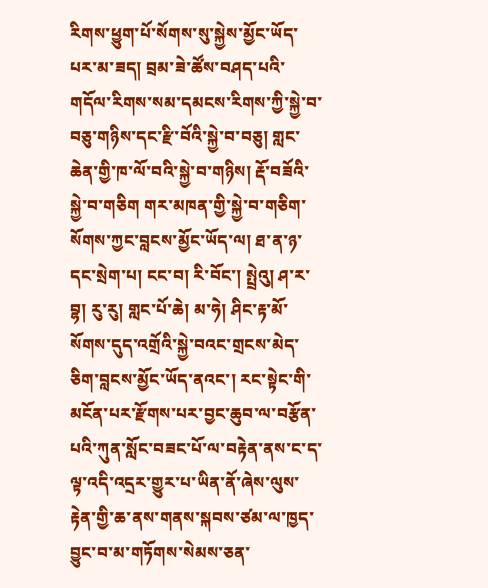རིགས་ཕྱུག་པོ་སོགས་སུ་སྐྱེས་མྱོང་ཡོད་པར་མ་ཟད། བྲམ་ཟེ་ཚོས་བཤད་པའི་གདོལ་རིགས་སམ་དམངས་རིགས་ཀྱི་སྐྱེ་བ་བཅུ་གཉིས་དང་རྫི་བོའི་སྐྱེ་བ་བཅུ། གླང་ཆེན་གྱི་ཁ་ལོ་བའི་སྐྱེ་བ་གཉིས། རྡོ་བཟོའི་སྐྱེ་བ་གཅིག གར་མཁན་གྱི་སྐྱེ་བ་གཅིག་སོགས་ཀྱང་བླངས་མྱོང་ཡོད་ལ། ཐ་ན་ཉ་དང་སྲེག་པ། ངང་བ། རི་བོང་། སྤྲེའུ། ཤ་ར་བྷ། རུ་རུ། གླང་པོ་ཆེ། མ་ཧེ། ཤིང་རྟ་མོ་སོགས་དུད་འགྲོའི་སྐྱེ་བའང་གྲངས་མེད་ཅིག་བླངས་མྱོང་ཡོད་ནའང་། རང་སྟེང་གི་མངོན་པར་རྫོགས་པར་བྱང་ཆུབ་ལ་བརྩོན་པའི་ཀུན་སློང་བཟང་པོ་ལ་བརྟེན་ནས་ང་ད་ལྟ་འདི་འདྲར་གྱུར་པ་ཡིན་ནོ་ཞེས་ལུས་རྟེན་གྱི་ཆ་ནས་གནས་སྐབས་ཙམ་ལ་ཁྱད་བྱུང་བ་མ་གཏོགས་སེམས་ཅན་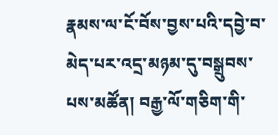རྣམས་ལ་ངོ་བོས་བྱས་པའི་དབྱེ་བ་མེད་པར་འདྲ་མཉམ་དུ་བསྒྲུབས་པས་མཚོན། བརྒྱ་ལོ་གཅིག་གི་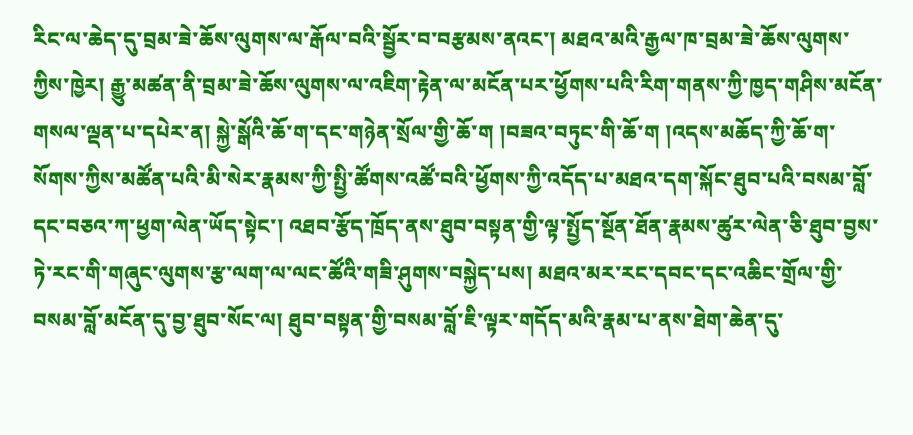རིང་ལ་ཆེད་དུ་བྲམ་ཟེ་ཆོས་ལུགས་ལ་རྒོལ་བའི་སྦྱོར་བ་བརྩམས་ནའང་། མཐའ་མའི་རྒྱལ་ཁ་བྲམ་ཟེ་ཆོས་ལུགས་ཀྱིས་ཁྱེར། རྒྱུ་མཚན་ནི་བྲམ་ཟེ་ཆོས་ལུགས་ལ་འཇིག་རྟེན་ལ་མངོན་པར་ཕྱོགས་པའི་རིག་གནས་ཀྱི་ཁྱད་གཤིས་མངོན་གསལ་ལྡན་པ་དཔེར་ན། སྐྱེ་སྒོའི་ཆོ་ག་དང་གཉེན་སྲོལ་གྱི་ཆོ་ག །བཟའ་བཏུང་གི་ཆོ་ག །འདས་མཆོད་ཀྱི་ཆོ་ག་སོགས་ཀྱིས་མཚོན་པའི་མི་སེར་རྣམས་ཀྱི་སྤྱི་ཚོགས་འཚོ་བའི་ཕྱོགས་ཀྱི་འདོད་པ་མཐའ་དག་སྐོང་ཐུབ་པའི་བསམ་བློ་དང་བཅའ་ཀ་ཕྱག་ལེན་ཡོད་སྟེང་། འཐབ་རྩོད་ཁྲོད་ནས་ཐུབ་བསྟན་གྱི་ལྟ་སྤྱོད་སྔོན་ཐོན་རྣམས་ཚུར་ལེན་ཅི་ཐུབ་བྱས་ཏེ་རང་གི་གཞུང་ལུགས་རྩ་ལག་ལ་ལང་ཚོའི་གཟི་ཤུགས་བསྐྱེད་པས། མཐའ་མར་རང་དབང་དང་འཆིང་གྲོལ་གྱི་བསམ་བློ་མངོན་དུ་བྱ་ཐུབ་སོང་ལ། ཐུབ་བསྟན་གྱི་བསམ་བློ་ཇི་ལྟར་གདོད་མའི་རྣམ་པ་ནས་ཐེག་ཆེན་དུ་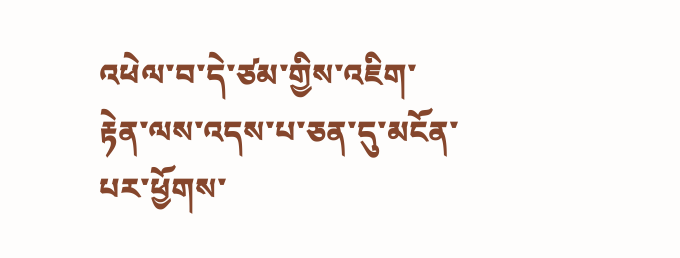འཕེལ་བ་དེ་ཙམ་གྱིས་འཇིག་རྟེན་ལས་འདས་པ་ཅན་དུ་མངོན་པར་ཕྱོགས་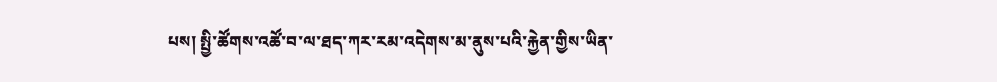པས། སྤྱི་ཚོགས་འཚོ་བ་ལ་ཐད་ཀར་རམ་འདེགས་མ་ནུས་པའི་རྐྱེན་གྱིས་ཡིན་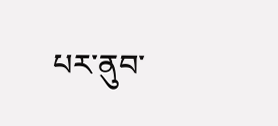པར་ནུབ་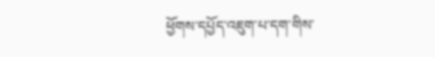ཕྱོགས་དཔྱོད་འཇུག་པ་དག་གིས་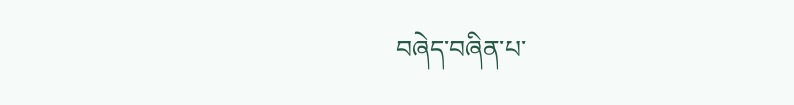བཞེད་བཞིན་པ་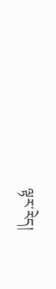ལྟར་རེད།